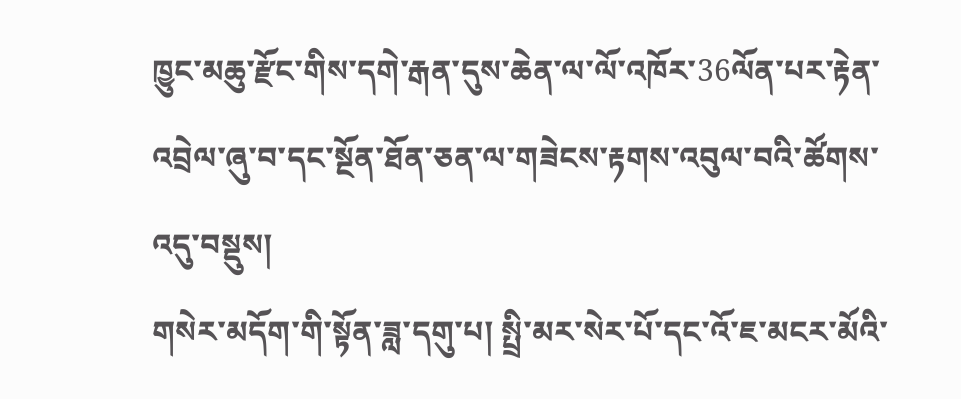ཁྱུང་མཆུ་རྫོང་གིས་དགེ་རྒན་དུས་ཆེན་ལ་ལོ་འཁོར་36ལོན་པར་རྟེན་འབྲེལ་ཞུ་བ་དང་སྔོན་ཐོན་ཅན་ལ་གཟེངས་རྟགས་འབུལ་བའི་ཚོགས་འདུ་བསྡུས།
གསེར་མདོག་གི་སྟོན་ཟླ་དགུ་པ། སྤྲི་མར་སེར་པོ་དང་འོ་ཇ་མངར་མོའི་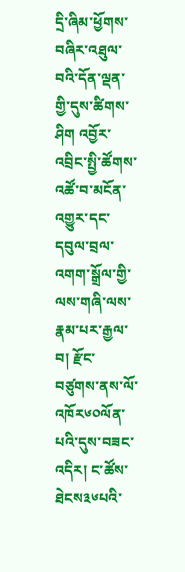དྲི་ཞིམ་ཕྱོགས་བཞིར་འཐུལ་བའི་དོན་ལྡན་གྱི་དུས་ཚིགས་ཤིག འབྱོར་འབྲིང་སྤྱི་ཚོགས་འཚོ་བ་མངོན་འགྱུར་དང་དབུལ་བྲལ་འགག་སྒྲོལ་གྱི་ལས་གཞི་ལས་རྣམ་པར་རྒྱལ་བ། རྫོང་བཙུགས་ནས་ལོ་འཁོར༦༠ལོན་པའི་དུས་བཟང་འདིར། ང་ཚོས་ཐེངས༣༦པའི་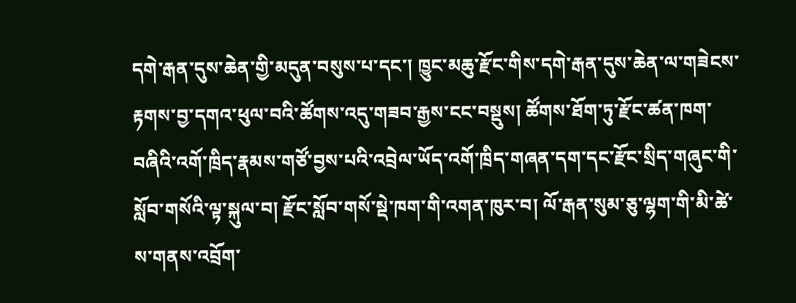དགེ་རྒན་དུས་ཆེན་གྱི་མདུན་བསུས་པ་དང་། ཁྱུང་མཆུ་རྫོང་གིས་དགེ་རྒན་དུས་ཆེན་ལ་གཟེངས་རྟགས་བྱ་དགའ་ཕུལ་བའི་ཚོགས་འདུ་གཟབ་རྒྱས་ངང་བསྡུས། ཚོགས་ཐོག་ཏུ་རྫོང་ཚན་ཁག་བཞིའི་འགོ་ཁྲིད་རྣམས་གཙོ་བྱས་པའི་འབྲེལ་ཡོད་འགོ་ཁྲིད་གཞན་དག་དང་རྫོང་སྲིད་གཞུང་གི་སློབ་གསོའི་ལྟ་སྐུལ་བ། རྫོང་སློབ་གསོ་སྡེ་ཁག་གི་འགན་ཁུར་བ། ལོ་རྒན་སུམ་ཅུ་ལྷག་གི་མི་ཚེ་ས་གནས་འབྲོག་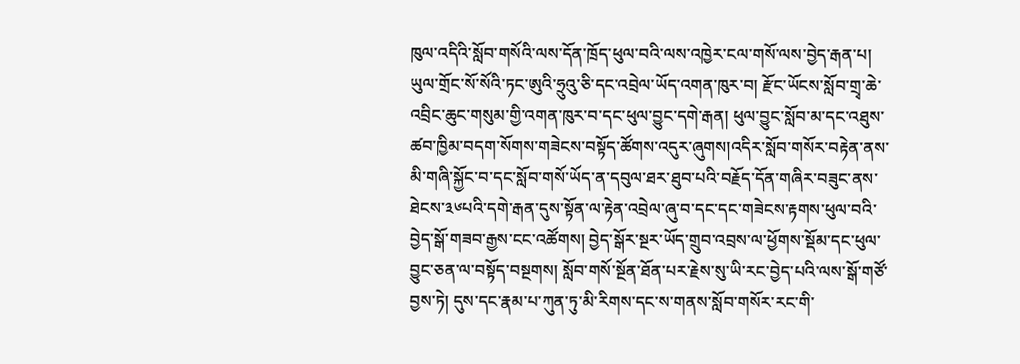ཁུལ་འདིའི་སློབ་གསོའི་ལས་དོན་ཁྲོད་ཕུལ་བའི་ལས་འཁྱེར་ངལ་གསོ་ལས་བྱེད་རྒན་པ། ཡུལ་གྲོང་སོ་སོའི་ཏང་ཨུའི་ཧྲུའུ་ཅི་དང་འབྲེལ་ཡོད་འགན་ཁུར་བ། རྫོང་ཡོངས་སློབ་གྲྭ་ཆེ་འབྲིང་ཆུང་གསུམ་གྱི་འགན་ཁུར་བ་དང་ཕུལ་བྱུང་དགེ་རྒན། ཕུལ་བྱུང་སློབ་མ་དང་འཐུས་ཚབ་ཁྱིམ་བདག་སོགས་གཟེངས་བསྟོད་ཚོགས་འདུར་ཞུགས།འདིར་སློབ་གསོར་བརྟེན་ནས་མི་གཞི་སྐྱོང་བ་དང་སློབ་གསོ་ཡོད་ན་དབུལ་ཐར་ཐུབ་པའི་བརྗོད་དོན་གཞིར་བཟུང་ནས་ཐེངས་༣༦པའི་དགེ་རྒན་དུས་སྟོན་ལ་རྟེན་འབྲེལ་ཞུ་བ་དང་དང་གཟེངས་རྟགས་ཕུལ་བའི་བྱེད་སྒོ་གཟབ་རྒྱས་ངང་འཚོགས། བྱེད་སྒོར་སྔར་ཡོད་གྲུབ་འབྲས་ལ་ཕྱོགས་སྡོམ་དང་ཕུལ་བྱུང་ཅན་ལ་བསྟོད་བསྔགས། སློབ་གསོ་སྔོན་ཐོན་པར་རྗེས་སུ་ཡི་རང་བྱེད་པའི་ལས་སྒོ་གཙོ་བྱས་ཏེ། དུས་དང་རྣམ་པ་ཀུན་ཏུ་མི་རིགས་དང་ས་གནས་སློབ་གསོར་རང་གི་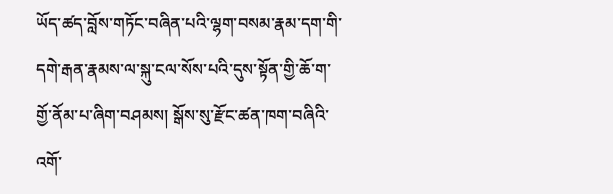ཡོད་ཚད་བློས་གཏོང་བཞིན་པའི་ལྷག་བསམ་རྣམ་དག་གི་དགེ་རྒན་རྣམས་ལ་སྐུ་ངལ་སོས་པའི་དུས་སྟོན་གྱི་ཆོ་ག་གྱོ་ནོམ་པ་ཞིག་བཤམས། སྒོས་སུ་རྫོང་ཚན་ཁག་བཞིའི་འགོ་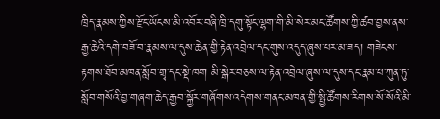ཁྲིད་རྣམས་ཀྱིས་རྫོང་ཡོངས་མི་འབོར་བཞི་ཁྲི་དགུ་སྟོང་ལྷག་གི་མི་སེར་མང་ཚོགས་ཀྱི་ཚབ་བྱས་ནས་རྒྱ་ཆེའི་དགེ་བཟོ་བ་རྣམས་ལ་དུས་ཆེན་གྱི་རྟེན་འབྲེལ་དང་གུས་འདུད་ཞུས་པར་མ་ཟད། གཟེངས་རྟགས་ཐོབ་མཁན་སློབ་གྲྭ་དང་སྡེ་ཁག མི་སྒེར་བཅས་ལ་རྟེན་འབྲེལ་ཞུས་ལ་དུས་དང་རྣམ་པ་ཀུན་ཏུ་སློབ་གསོའི་བྱ་གཞག་ཆེད་རྒྱབ་སྐྱོར་གཞོགས་འདེགས་གནང་མཁན་གྱི་སྤྱི་ཚོགས་རིགས་སོ་སོའི་མི་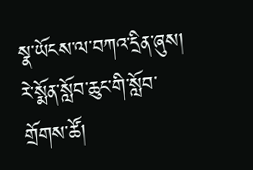སྣ་ཡོངས་ལ་བཀའ་དྲིན་ཞུས།
རེ་སྨོན་སློབ་ཆུང་གི་སློབ་གྲོགས་ཚོ།